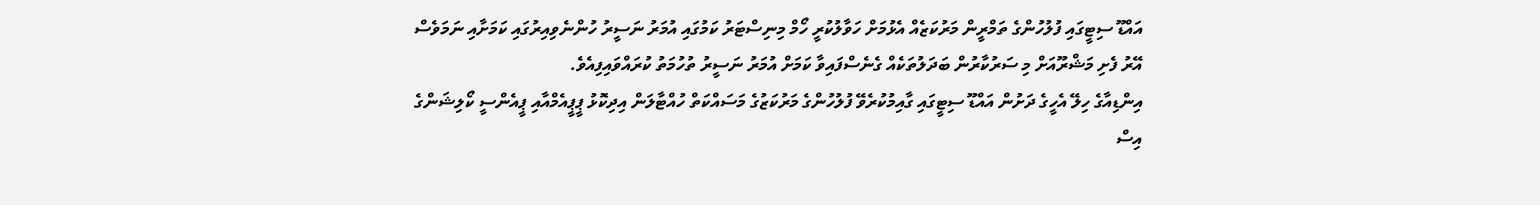އައްޑޫ ސިޓީގައި ފުލުހުންގެ ތަމްރީން މަރުކަޒެއް އެޅުމަށް ހަވާލުކުރީ ހޯމް މިނިސްޓަރު ކަމުގައި އުމަރު ނަސީރު ހުންނެވިއިރުގައި ކަމަށާއި ނަމަވެސް އޭރު ފެށި މަޝްރޫއަށް މި ސަރުކާރުން ބަދަލުތަކެއް ގެނެސްފައިވާ ކަމަށް އުމަރު ނަސީރު ތުހުމަތު ކުރައްވައިފިއެވެ.
އިންޑިއާގެ ހިލޭ އެހީގެ ދަށުން އައްޑޫ ސިޓީގައި ގާއިމުކުރެވޭ ފުލުހުންގެ މަރުކަޒުގެ މަސައްކަތް ހުއްޓާލަން އިދިކޮޅު ޕީޕީއެމްއާއި ޕީއެންސީ ކޯލިޝަންގެ އިސް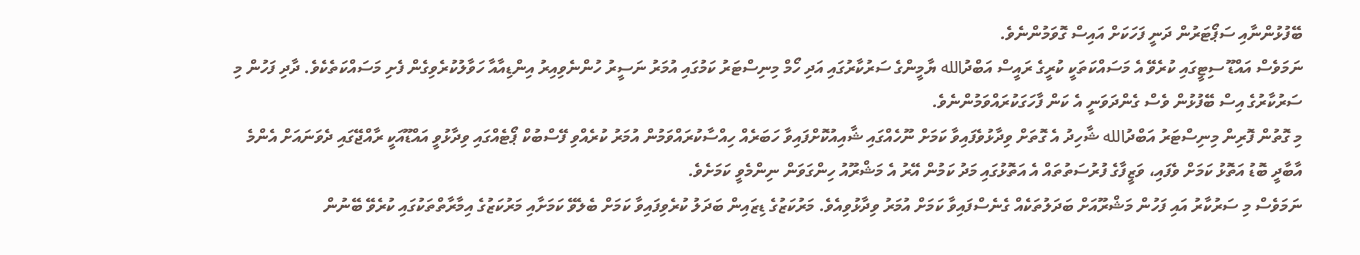ބޭފުޅުންނާއި ސަޕޯޓަރުން ދަނީ ފަހަކަށް އައިސް ގޮވަމުންނެވެ.
ނަމަވެސް އައްޑޫ ސިޓީގައި ކުރެވޭ އެ މަސައްކަތަކީ ކުރީގެ ރައީސް އަބްދުالله ޔާމީންގެ ސަރުކާރުގައި އަދި ހޯމް މިނިސްޓަރު ކަމުގައި އުމަރު ނަސީރު ހުންނެވިއިރު އިންޑިއާއާ ހަވާލުކުރެވިގެން ފެށި މަސައްކަތެކެވެ. ދާދި ފަހުން މި ސަރުކާރުގެ އިސް ބޭފުޅުން ވެސް ގެންދަވަނީ އެ ކަން ފާހަގަކުރައްވަމުންނެވެ.
މި ގޮތުން ފޮރިން މިނިސްޓަރު އަބްދުالله ޝާހިދު އެ ގޮތަށް ވިދާޅުވެފައިވާ ކަމަށް ނޫހެއްގައި ޝާއިއުކޮށްފައިވާ ހަބަރެއް ހިއްސާކުރައްވަމުން އުމަރު ކުރެއްވި ފޭސްބުކް ޕޯޓެއްގައި ވިދާޅުވީ އައްޑޫއަކީ ރާއްޖޭގައި ދެވަނައަށް އެންމެ އާބާދީ ބޮޑު އަތޮޅު ކަމަށް ވެފައި، ވަޒީފާގެ ފުރުސަތުތައް އެ އަތޮޅުގައި މަދު ކަމުން އޭރު އެ މަޝްރޫއު ހިންގަވަން ނިންމެވީ ކަމަށެވެ.
ނަމަވެސް މި ސަރުކާރު އައި ފަހުން މަޝްރޫއަށް ބަދަލުތަކެއް ގެނެސްފައިވާ ކަމަށް އުމަރު ވިދާޅުވިއެވެ. މަރުކަޒުގެ ޑިޒައިން ބަދަލު ކުރެވިފައިވާ ކަމަށް ބެލެވޭ ކަމަށާއި މަރުކަޒުގެ އިމާރާތްތަކުގައި ކުރެވޭ ބޭނުން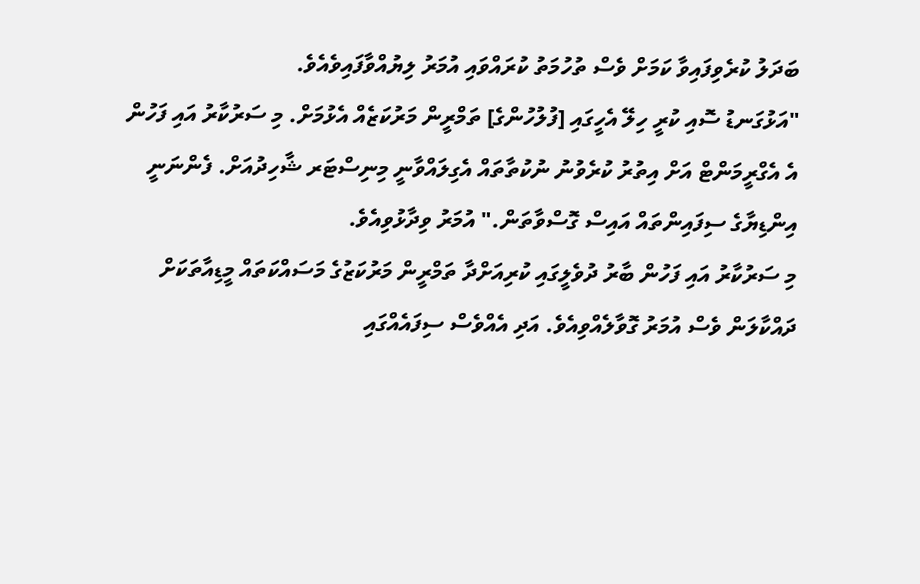ބަދަލު ކުރެވިފައިވާ ކަމަށް ވެސް ތުހުމަތު ކުރައްވައި އުމަރު ލިޔުއްވާފައިވެއެވެ.
"އަޅުގަނޑު ސޮއި ކުރީ ހިލޭ އެހީގައި [ފުލުހުންގެ] ތަމްރީން މަރުކަޒެއް އެޅުމަށް. މި ސަރުކާރު އައި ފަހުން އެ އެގްރީމަންޓް އަށް އިތުރު ކުރެވުނު ނުކުތާތައް އެގިލައްވާނީ މިނިސްޓަރ ޝާހިދުއަށް. ފެންނަނީ އިންޑިޔާގެ ސިފައިންތައް އައިސް ގޮސްވާތަން." އުމަރު ވިދާޅުވިއެވެ.
މި ސަރުކާރު އައި ފަހުން ބާރު ދުވެލީގައި ކުރިއަށްދާ ތަމްރީން މަރުކަޒުގެ މަސައްކަތައް މީޑިއާތަކަށް ދައްކާލަން ވެސް އުމަރު ގޮވާލެއްވިއެވެ. އަދި އެއްވެސް ސިފައެއްގައި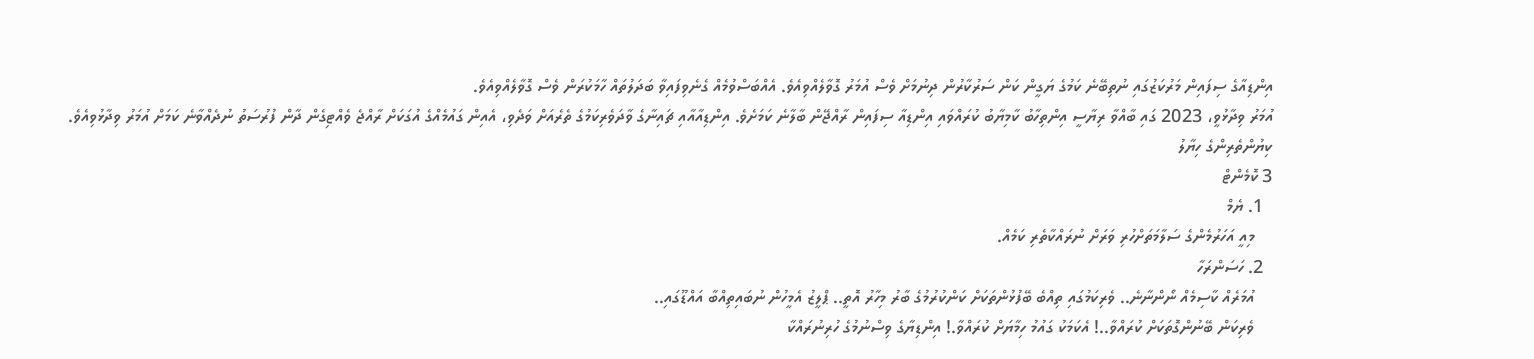އިންޑިއާގެ ސިފައިން މަރުކަޒުގައި ނުތިބޭނެ ކަމުގެ ޔަގީން ކަން ސަރުކާރުން ދިނުމަށް ވެސް އުމަރު ގޮވާލެއްވިއެވެ. އެއްބަސްވުމެއް ގެނެވިފައިވާ ބަދަލުތައް ހާމަކުރަން ވެސް ގޮވާލެއްވިއެވެ.
އުމަރު ވިދާޅުވީ، 2023 ގައި ބާއްވާ ރިޔާސީ އިންތިހާބު ކާމިޔާބު ކުރައްވައި އިންޑިއާ ސިފައިން ރާއްޖޭން ބާލާނެ ކަމަށެވެ. އިންޑިއާއާއި ޗައިނާގެ ވާދަވެރިކަމުގެ ތެރެއަށް ވަދެވި، އެއިން ގައުމެއްގެ އުގަކަށް ރާއްޖެ ވެއްޓިގެން ދާން ފުރުސަތު ނުދެއްވާނެ ކަމަށް އުމަރު ވިދާޅުވިއެވެ.
ކިޔުންތެރިންގެ ހިޔާލު
3 ކޮމެންޓް
  1. ޔެމް
    މިއީ އަހަރުމެންގެ ސަލާމަތަށްހުރި ވަރަށް ނުރައްކާތެރި ކަމެއް.
  2. ހަސަންރަހާ
    އުމަރެއް ކާސިމެއް ނޯންނާނެ.. ވެރިކަމުގައި ތިއްބެ ބޭފުޅުންތަކަށް ކަންކުރުމުގެ ބާރު މިހާރު އޮތީ.. ޕްލީޒު އެމީހުން ނުބައިތިއްބާ އައްޑޫގައި..
    ވެރިކަން ބޭނުންގޮތަކަށް ކުރައްވާ..! އެކަމަކު ގައުމު ހިމާޔަށް ކުރައްވާ.! އިންޑިޔާގެ ވިސްނުމުގެ ހުރިނުރައްކާ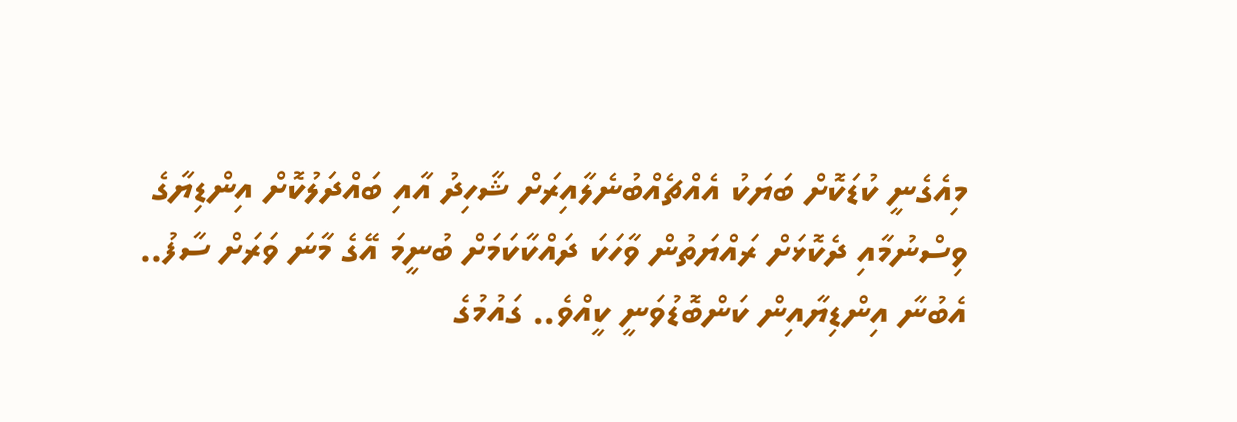މިއެގެނީ ކުޑަކޮށް ބަޔަކު އެއްޗެއްބުނެލާއިރަށް ޝާހިދު އާއި ބައްދަލުކޮށް އިންޑިޔާގެ ވިސްނުމާއި ދެކޮޅަށް ރައްޔަތުން ވާހަކަ ދައްކާކަމަށް ބުނީމަ އޭގެ މާނަ ވަރަށް ސާފު.. އެބުނާ އިންޑިޔާއިން ކަންބޮޑުވަނީ ކީއްވެ.. ގައުމުގެ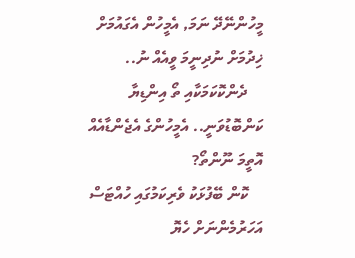މީހުންނޭދޭ ނަމަ, އެމީހުން އެގައުމަށް ޚިދުމަށް ނުދިނީމަ ވީއެއް ނު..
    ދެންކޮކަމަކާއި ތޯ އިންޑިޔާ ކަންބޮޑުވަނީ.. އެމީހުންގެ އެޖެންޑާއެއް އޮތީމަ ނޫންތޯ?
    ކޮން ބޭފުޅަކު ވެރިކަމުގައި ހުއްޓަސް އަހަރުމެންނަށް ހެޔޮ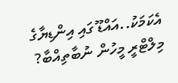އެކަމަކު..އައްޑޫ ގައި އިންޑިޔާގެ މިލްޓްރީ މީހުން ނުބާތިއްބާ?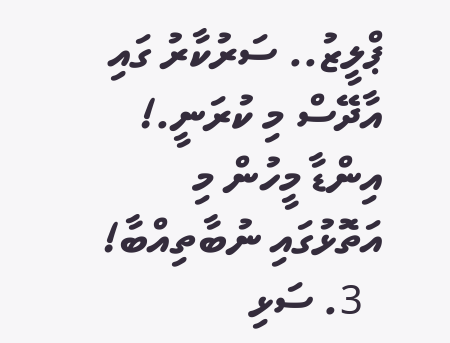ޕްލީޒު.. ސަރުކާރު ގައި އާދޭސް މި ކުރަނީ.! އިންޑާ މީހުން މި އަތޮޅުގައި ނުބާތިއްބާ!
  3. ސަޅި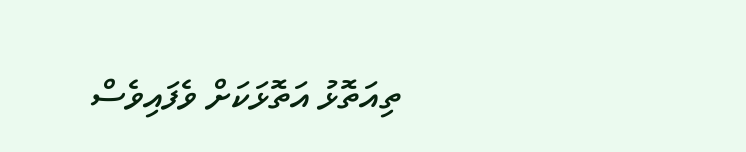ތިއަތޮޅު އަތޮޅަކަށް ވެފައިވެސް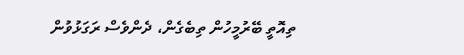ތިއޮތީ ބޭރުމީހުން ތިބެގެން، ދެންވެސް ރަގަޅުވުން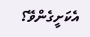އެކަށީގެންވޭ؟